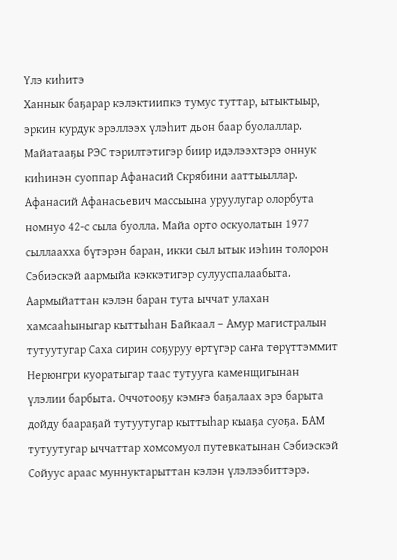Үлэ киһитэ
Ханнык баҕарар кэлэктиипкэ тумус туттар, ытыктыыр, эркин курдук эрэллээх үлэһит дьон баар буолаллар. Майатааҕы РЭС тэрилтэтигэр биир идэлээхтэрэ оннук киһинэн суоппар Афанасий Скрябини ааттыыллар.
Афанасий Афанасьевич массыына уруулугар олорбута номнуо 42-с сыла буолла. Майа орто оскуолатын 1977 сыллаахха бүтэрэн баран, икки сыл ытык иэһин толорон Сэбиэскэй аармыйа кэккэтигэр сулууспалаабыта. Аармыйаттан кэлэн баран тута ыччат улахан хамсааһыныгар кыттыһан Байкаал ‒ Амур магистралын тутуутугар Саха сирин соҕуруу өртүгэр саҥа төрүттэммит
Нерюнгри куоратыгар таас тутууга каменщигынан үлэлии барбыта. Оччотооҕу кэмҥэ баҕалаах эрэ барыта дойду баараҕай тутуутугар кыттыһар кыаҕа суоҕа. БАМ тутуутугар ыччаттар хомсомуол путевкатынан Сэбиэскэй Сойуус араас муннуктарыттан кэлэн үлэлээбиттэрэ.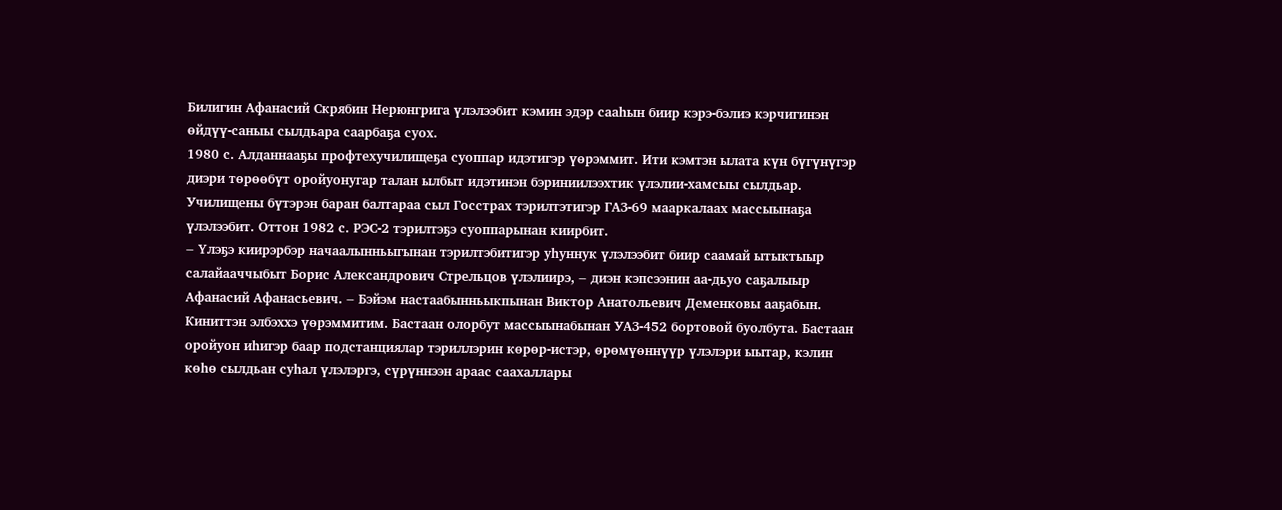Билигин Афанасий Скрябин Нерюнгрига үлэлээбит кэмин эдэр сааһын биир кэрэ-бэлиэ кэрчигинэн өйдүү-саныы сылдьара саарбаҕа суох.
1980 с. Алданнааҕы профтехучилищеҕа суоппар идэтигэр үөрэммит. Ити кэмтэн ылата күн бүгүнүгэр диэри төрөөбүт оройуонугар талан ылбыт идэтинэн бэриниилээхтик үлэлии-хамсыы сылдьар. Училищены бүтэрэн баран балтараа сыл Госстрах тэрилтэтигэр ГАЗ-69 мааркалаах массыынаҕа үлэлээбит. Оттон 1982 с. РЭС-2 тэрилтэҕэ суоппарынан киирбит.
‒ Үлэҕэ киирэрбэр начаалынньыгынан тэрилтэбитигэр уһуннук үлэлээбит биир саамай ытыктыыр салайааччыбыт Борис Александрович Стрельцов үлэлиирэ, ‒ диэн кэпсээнин аа-дьуо саҕалыыр Афанасий Афанасьевич. ‒ Бэйэм настаабынньыкпынан Виктор Анатольевич Деменковы ааҕабын. Киниттэн элбэххэ үөрэммитим. Бастаан олорбут массыынабынан УАЗ-452 бортовой буолбута. Бастаан оройуон иһигэр баар подстанциялар тэриллэрин көрөр-истэр, өрөмүөннүүр үлэлэри ыытар, кэлин көһө сылдьан суһал үлэлэргэ, сүрүннээн араас саахаллары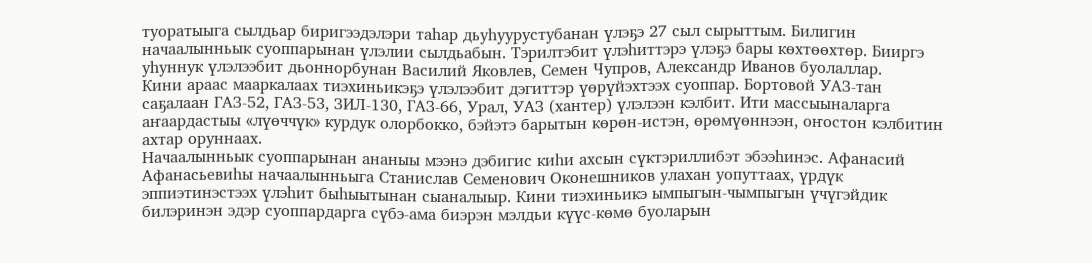туоратыыга сылдьар биригээдэлэри таһар дьуһуурустубанан үлэҕэ 27 сыл сырыттым. Билигин начаалынньык суоппарынан үлэлии сылдьабын. Тэрилтэбит үлэһиттэрэ үлэҕэ бары көхтөөхтөр. Бииргэ уһуннук үлэлээбит дьоннорбунан Василий Яковлев, Семен Чупров, Александр Иванов буолаллар.
Кини араас мааркалаах тиэхиньикэҕэ үлэлээбит дэгиттэр үөрүйэхтээх суоппар. Бортовой УАЗ-тан саҕалаан ГАЗ-52, ГАЗ-53, ЗИЛ-130, ГАЗ-66, Урал, УАЗ (хантер) үлэлээн кэлбит. Ити массыыналарга аҥаардастыы «лүөччүк» курдук олорбокко, бэйэтэ барытын көрөн-истэн, өрөмүөннээн, оҥостон кэлбитин ахтар оруннаах.
Начаалынньык суоппарынан ананыы мээнэ дэбигис киһи ахсын сүктэриллибэт эбээһинэс. Афанасий Афанасьевиһы начаалынньыга Станислав Семенович Оконешников улахан уопуттаах, үрдүк эппиэтинэстээх үлэһит быһыытынан сыаналыыр. Кини тиэхиньикэ ымпыгын-чымпыгын үчүгэйдик билэринэн эдэр суоппардарга сүбэ-ама биэрэн мэлдьи күүс-көмө буоларын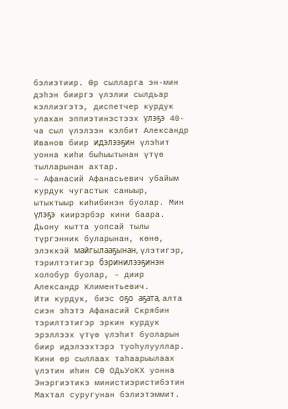бэлиэтиир. Өр сылларга эн-мин дэһэн бииргэ үлэлии сылдьар кэллиэгэтэ, диспетчер курдук улахан эппиэтинэстээх үлэҕэ 40-ча сыл үлэлээн кэлбит Александр Иванов биир идэлээҕин үлэһит уонна киһи быһыытынан үтүө тылларынан ахтар.
‒ Афанасий Афанасьевич убайым курдук чугастык саныыр, ытыктыыр киһибинэн буолар. Мин үлэҕэ киирэрбэр кини баара. Дьону кытта уопсай тылы түргэнник буларынан, көнө, элэккэй майгылааҕынан, үлэтигэр, тэрилтэтигэр бэринилээҕинэн холобур буолар, ‒ диир Александр Климентьевич.
Ити курдук, биэс оҕо аҕата, алта сиэн эһэтэ Афанасий Скрябин тэрилтэтигэр эркин курдук эрэллээх үтүө үлэһит буоларын биир идэлээхтэрэ туоһулууллар. Кини өр сыллаах таһаарыылаах үлэтин иһин СӨ ОДьУоКХ уонна Энэргиэтикэ министиэристибэтин Махтал суругунан бэлиэтэммит.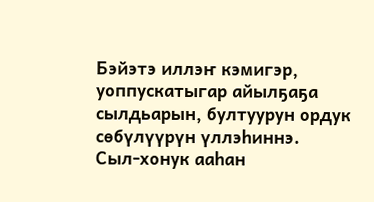Бэйэтэ иллэҥ кэмигэр, уоппускатыгар айылҕаҕа сылдьарын, бултуурун ордук сөбүлүүрүн үллэһиннэ.
Сыл-хонук ааһан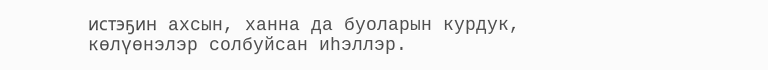истэҕин ахсын, ханна да буоларын курдук, көлүөнэлэр солбуйсан иһэллэр.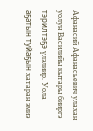Афанасий Афанасьевич улахан уолун Василийы кытары бииргэ тэрилтэҕэ үлэлиир. Уола аҕатын туйаҕын хатаран эмиэ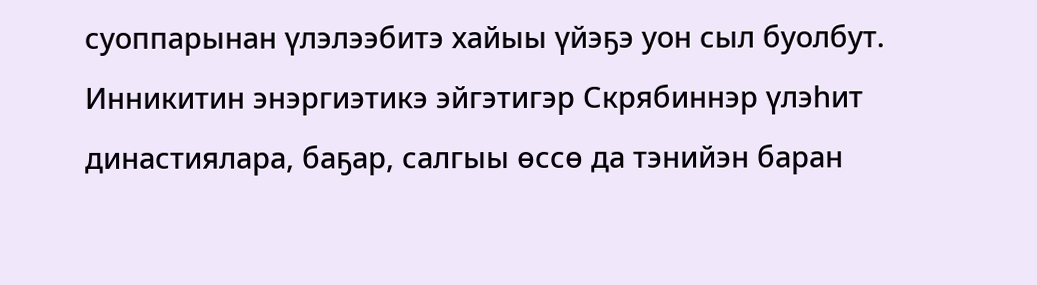суоппарынан үлэлээбитэ хайыы үйэҕэ уон сыл буолбут. Инникитин энэргиэтикэ эйгэтигэр Скрябиннэр үлэһит династиялара, баҕар, салгыы өссө да тэнийэн баран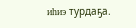иһиэ турдаҕа.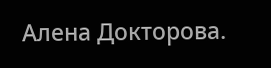Алена Докторова.